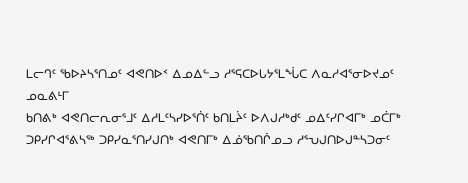ᒪᓕᒉᑦ ᖃᐅᔨᓴᕐᑎᓄᑦ ᐊᕙᑎᐅᑉ ᐃᓄᐃᓪᓗ ᓱᕐᕋᑕᐅᒐᔭᕐᒪᖔᑕ ᐱᓇᓱᐊᕐᓂᐅᔪᓄᑦ ᓄᓇᕕᒻᒥ
ᑲᑎᕕᒃ ᐊᕙᑎᓕᕆᓂᕐᒧᑦ ᐃᓱᒪᑦᓴᓯᐅᕐᑏᑦ ᑲᑎᒪᔩᑦ ᐅᐱᒍᓱᒃᑯᑦ ᓄᐃᑦᓯᒋᐊᒥᒃ ᓄᑖᒥᒃ ᑐᑭᓯᒋᐊᕐᕕᓴᖅ ᑐᑭᓯᓇᕐᑎᓯᒍᑎᒃ ᐊᕙᑎᒥᒃ ᐃᓅᖃᑎᒌᓄᓗ ᓱᕐᕃᒍᑎᐅᒍᓐᓴᑐᓂᑦ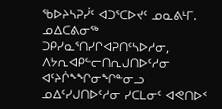ᖃᐅᔨᓴᕈᓰᑦ ᐊᑐᕐᑕᐅᔪᑦ ᓄᓇᕕᒻᒥ. ᓄᐃᑕᕕᓂᖅ ᑐᑭᓯᓇᕐᑎᓯᒋᐊᕈᑎᑦᓴᐅᓱᓂ, ᐱᔭᕆᐊᑭᓪᓕᑎᕆᒍᑎᐅᑦᓱᓂ ᐊᑦᔨᒌᖕᖏᓂᖏᓐᓂᓗ ᓄᐃᑦᓯᒍᑎᐅᑦᓱᓂ ᓯᑕᒪᓂᑦ ᐊᕙᑎᐅᑉ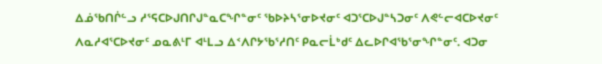ᐃᓅᖃᑎᒌᓪᓗ ᓱᕐᕋᑕᐅᒍᑎᒋᒍᓐᓇᑕᖏᓐᓂᑦ ᖃᐅᔨᓴᕐᓂᐅᔪᓂᑦ ᐊᑐᕐᑕᐅᒍᓐᓴᑐᓂᑦ ᐱᕙᓪᓕᐊᑕᐅᔪᓂᑦ ᐱᓇᓱᐊᕐᑕᐅᔪᓂᑦ ᓄᓇᕕᒻᒥ ᐊᒻᒪᓗ ᐃᑉᐱᒋᔭᖃᕐᓱᑎᑦ ᑭᓇᓕᒫᒃᑯᑦ ᐃᓚᐅᒋᐊᖃᕐᓂᖏᓐᓂᑦ. ᐊᑐᓂ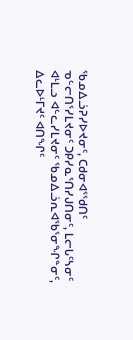ᖃᓄᐃᓘᕈᓯᐅᔪᓂᑦ, ᑕᑯᓂᐊᕐᖁᑎᑦ ᓀᓪᓕᑎᕐᓯᒪᔪᓂᑦ ᑐᑭᓯᓇᕐᑎᓯᒍᑎᓂᑦ, ᒪᓕᒐᑦᓴᓂᑦ ᐊᒻᒪᓗ ᐊᓪᓚᓯᒪᔪᓂᑦ ᖃᓄᐃᓘᕆᐊᖃᕐᓂᖏᓐᓂᑦ, ᐃᓚᐅᒻᒥᔪᑦ ᐊᑎᖏᑦ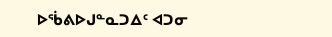ᐅᖄᕕᐅᒍᓐᓇᑐᐃᑦ ᐊᑐᓂ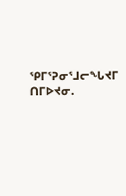ᕿᒥᕐᕈᓂᕐᒧᓕᖓᔪᒥ ᑎᒥᐅᔪᓂ.